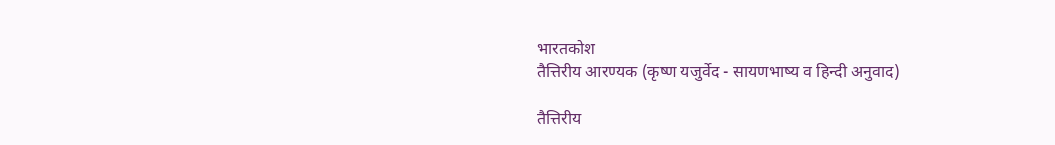भारतकोश
तैत्तिरीय आरण्यक (कृष्ण यजुर्वेद - सायणभाष्य व हिन्दी अनुवाद)

तैत्तिरीय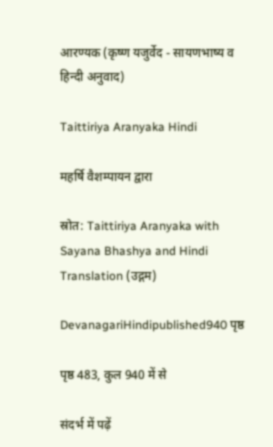आरण्यक (कृष्ण यजुर्वेद - सायणभाष्य व हिन्दी अनुवाद)

Taittiriya Aranyaka Hindi

महर्षि वैशम्पायन द्वारा

स्रोत: Taittiriya Aranyaka with Sayana Bhashya and Hindi Translation (उद्गम)

DevanagariHindipublished940 पृष्ठ

पृष्ठ 483, कुल 940 में से

संदर्भ में पढ़ें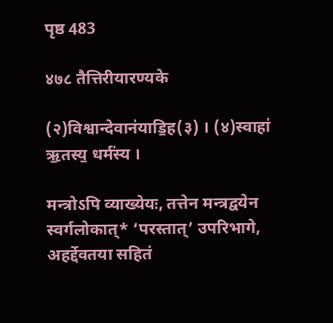पृष्ठ 483

४७८ तैत्तिरीयारण्यके

(२)विश्वान्देवान॑याडि॒ह(३) । (४)स्वाहा॑ ऋ॒तस्य॒ धर्म॑स्य ।

मन्त्रोऽपि व्याख्येयः, तत्तेन मन्त्रद्वयेन स्वर्गलोकात्* ‘परस्तात्’ उपरिभागे, अहर्द्देवतया सहितं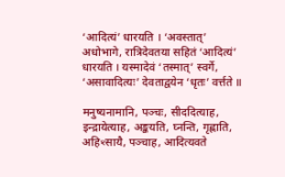‘आदित्यं’ धारयति । ‘अवस्तात्’ अधोभागे, रात्रिदेवतया सहितं ‘आदित्यं’ धारयति । यस्मादेवं ‘तस्मात्’ स्वर्गे, ‘असावादित्यः’ देवताद्वयेन ‘धृतः’ वर्त्तते ॥

मनुष्यनामानि, पञ्चः, सीददित्याह, इन्द्रायेत्याह, अङ्कयति, घ्नन्ति, गृह्णाति, अहिꣳसायै, पञ्चाह, आदित्यवते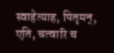स्वाहेत्याह, पितृमन्, एति, चत्वारि च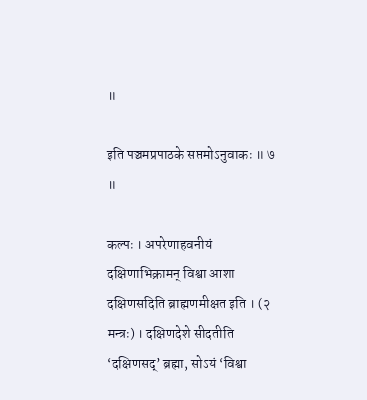॥

इति पञ्चमप्रपाठके सप्तमोऽनुवाकः ॥ ७ ॥

कल्पः । अपरेणाहवनीयं दक्षिणाभिक्रामन् विश्वा आशा दक्षिणसदिति ब्राह्मणमीक्षत इति । (२ मन्त्रः) । दक्षिणदेशे सीदतीति ‘दक्षिणसद्’ ब्रह्मा, सोऽयं ‘विश्वा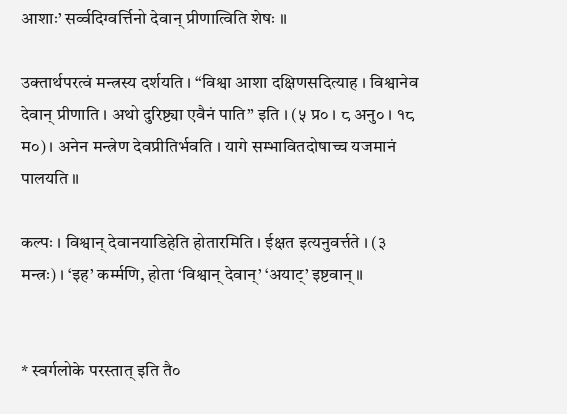आशाः’ सर्व्वदिग्वर्त्तिनो देवान् प्रीणात्विति शेषः ॥

उक्तार्थपरत्वं मन्त्रस्य दर्शयति । “विश्वा आशा दक्षिणसदित्याह । विश्वानेव देवान् प्रीणाति । अथो दुरिष्ट्या एवैनं पाति” इति । (५ प्र० । ८ अनु० । १८ म०) । अनेन मन्त्रेण देवप्रीतिर्भवति । यागे सम्भावितदोषाच्च यजमानं पालयति ॥

कल्पः । विश्वान् देवानयाडिहेति होतारमिति । ईक्षत इत्यनुवर्त्तते । (३ मन्त्रः) । ‘इह’ कर्म्मणि, होता ‘विश्वान् देवान्’ ‘अयाट्’ इष्टवान् ॥


* स्वर्गलोके परस्तात् इति तै०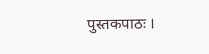पुस्तकपाठः ।